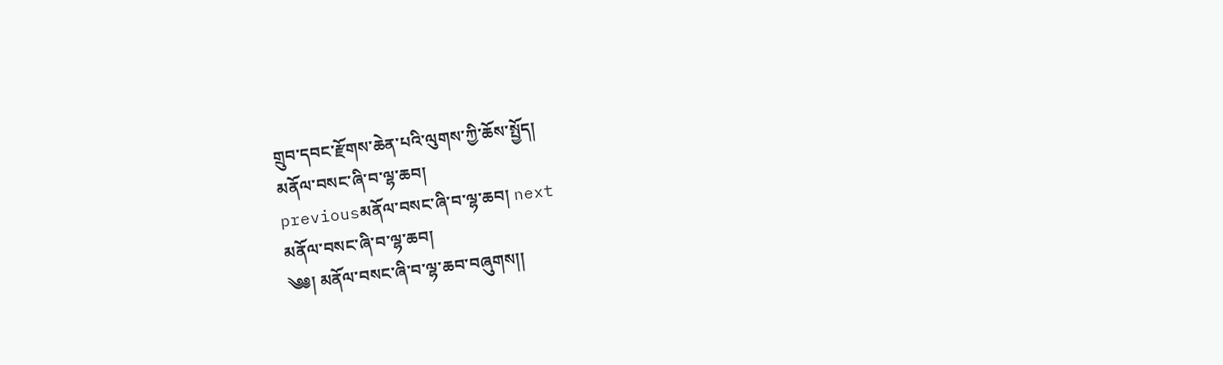གྲུབ་དབང་རྫོགས་ཆེན་པའི་ལུགས་ཀྱི་ཆོས་སྤྱོད།
མནོལ་བསང་ཞི་བ་ལྷ་ཆབ།
previousམནོལ་བསང་ཞི་བ་ལྷ་ཆབ། next
མནོལ་བསང་ཞི་བ་ལྷ་ཆབ།
༄༅། མནོལ་བསང་ཞི་བ་ལྷ་ཆབ་བཞུགས།།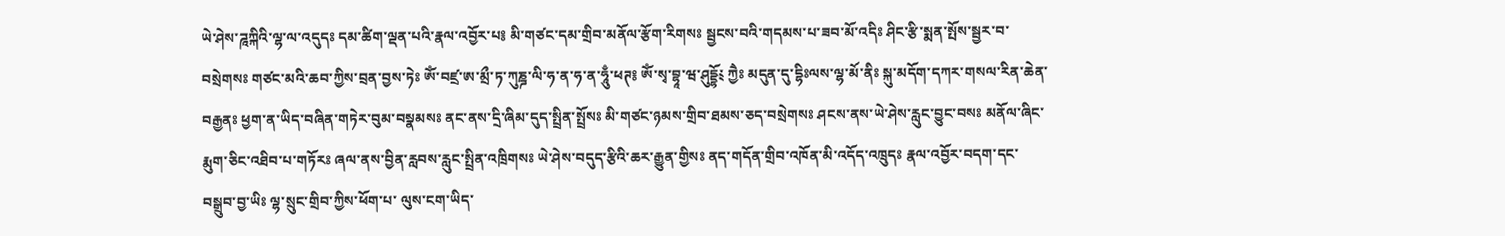ཡེ་ཤེས་ཌཱཀྐིའི་ལྷ་ལ་འདུདཿ དམ་ཚིག་ལྡན་པའི་རྣལ་འབྱོར་པ༔ མི་གཙང་དམ་གྲིབ་མནོལ་རྩོག་རིགསཿ སྦྱངས་བའི་གདམས་པ་ཟབ་མོ་འདིཿ ཤིང་རྩི་སྨན་སྤོས་སྦྱར་བ་བསྲེགསཿ གཙང་མའི་ཆབ་ཀྱིས་བྲན་བྱས་ཏེཿ ཨོཾ་བཛྲ་ཨ་མྲྀ་ཏ་ཀུཎྜ་ལི་ཧ་ན་ཧ་ན་ཧཱུྃ་ཕཊ༔ ཨོཾ་སྭ་བྷཱ་ཝ་ཤུདྡྷོ༴ ཀྱཻཿ མདུན་དུ་དྷིཿལས་ལྷ་མོ་ནིཿ སྐུ་མདོག་དཀར་གསལ་རིན་ཆེན་བརྒྱནཿ ཕྱག་ན་ཡིད་བཞིན་གཏེར་བུམ་བསྣམསཿ ནང་ནས་དྲི་ཞིམ་དུད་སྤྲིན་སྤྲོསཿ མི་གཙང་ཉམས་གྲིབ་ཐམས་ཅད་བསྲེགསཿ ཤངས་ནས་ཡེ་ཤེས་རླུང་བྱུང་བསཿ མནོལ་ཞིང་རྨུག་ཅིང་འཐིབ་པ་གཏོརཿ ཞལ་ནས་བྱིན་རླབས་རླུང་སྤྲིན་འཁྲིགསཿ ཡེ་ཤེས་བདུད་རྩིའི་ཆར་རྒྱུན་གྱིསཿ ནད་གདོན་གྲིབ་འཁོན་མི་འདོད་འཁྲུདཿ རྣལ་འབྱོར་བདག་དང་བསྒྲུབ་བྱ་ཡིཿ ལྷ་སྲུང་གྲིབ་ཀྱིས་ཕོག་པ་ ལུས་ངག་ཡིད་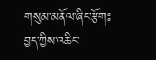གསུམ་མནོལ་ཞིང་རྩོགཿ བྱད་ཀྱིས་འཆིང་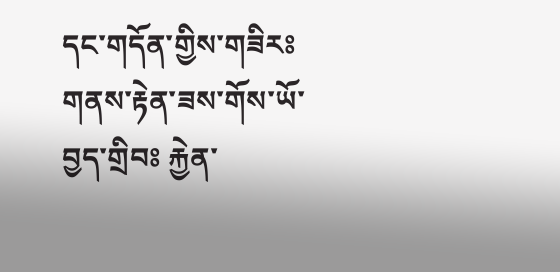དང་གདོན་གྱིས་གཟིརཿ གནས་རྟེན་ཟས་གོས་ཡོ་བྱད་གྲིབཿ རྐྱེན་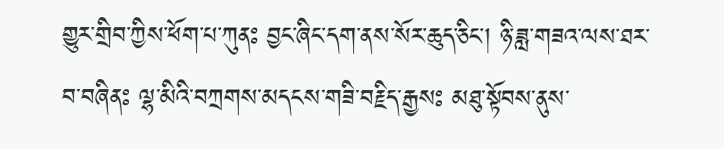གྱུར་གྲིབ་ཀྱིས་ཕོག་པ་ཀུནཿ བྱང་ཞིང་དག་ནས་སོར་ཆུད་ཅིང་། ཉི་ཟླ་གཟའ་ལས་ཐར་བ་བཞིནཿ ལྷ་མིའི་བཀྲགས་མདངས་གཟི་བརྗིད་རྒྱསཿ མཐུ་སྟོབས་ནུས་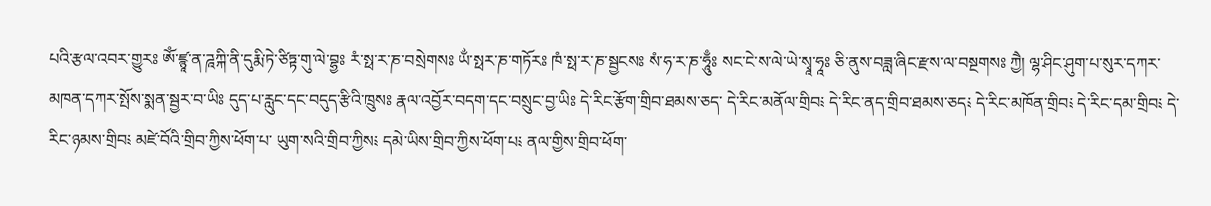པའི་རྩལ་འབར་གྱུརཿ ཨོཾ་ཛྙཱ་ན་ཌཱཀྐི་ནི་དུརྨི་ཏེ་ཙིཏྟ་གུ་ལེ་བྷྱཿ རཾ་སྥ་ར་ཎ་བསྲེགསཿ ཡྂ་སྥར་ཎ་གཏོརཿ ཁཾ་སྥ་ར་ཎ་སྦྱངསཿ སཾ་ཧ་ར་ཎ་ཧཱུྃཿ སང་ངེ་ས་ལེ་ཡེ་སྭཱ་ཧཱཿ ཅི་ནུས་བཟླ་ཞིང་རྫས་ལ་བསྔགསཿ ཀྱཻ། ལྷ་ཤིང་ཤུག་པ་སུར་དཀར་ མཁན་དཀར་སྤོས་སྨན་སྦྱར་བ་ཡིཿ དུད་པ་རླུང་དང་བདུད་རྩིའི་ཁྲུསཿ རྣལ་འབྱོར་བདག་དང་བསྲུང་བྱ་ཡིཿ དེ་རིང་རྩོག་གྲིབ་ཐམས་ཅད་ དེ་རིང་མནོལ་གྲིབ༴ དེ་རིང་ནད་གྲིབ་ཐམས་ཅད༴ དེ་རིང་མཁོན་གྲིབ༴ དེ་རིང་དམ་གྲིབ༴ དེ་རིང་ཉམས་གྲིབ༴ མཛེ་བོའི་གྲིབ་ཀྱིས་ཕོག་པ་ ཡུག་སའི་གྲིབ་ཀྱིས༴ དམེ་ཡིས་གྲིབ་ཀྱིས་ཕོག་པ༴ ནལ་གྱིས་གྲིབ་ཕོག་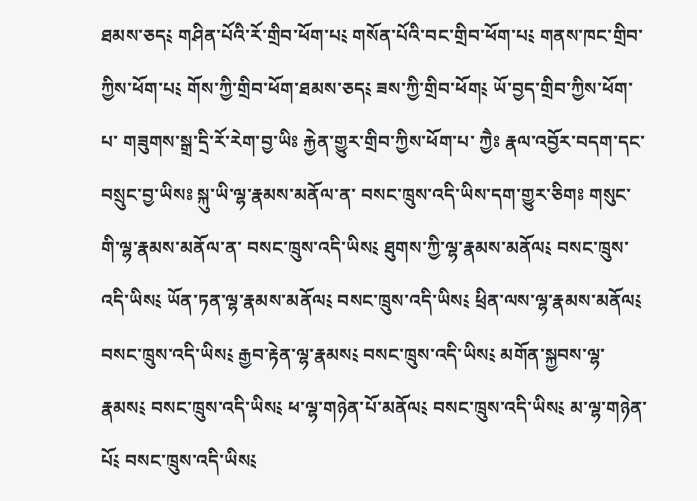ཐམས་ཅད༴ གཤིན་པོའི་རོ་གྲིབ་ཕོག་པ༴ གསོན་པོའི་བང་གྲིབ་ཕོག་པ༴ གནས་ཁང་གྲིབ་ཀྱིས་ཕོག་པ༴ གོས་ཀྱི་གྲིབ་ཕོག་ཐམས་ཅད༴ ཟས་ཀྱི་གྲིབ་ཕོག༴ ཡོ་བྱད་གྲིབ་ཀྱིས་ཕོག་པ་ གཟུགས་སྒྲ་དྲི་རོ་རེག་བྱ་ཡིཿ རྐྱེན་གྱུར་གྲིབ་ཀྱིས་ཕོག་པ་ ཀྱཻཿ རྣལ་འབྱོར་བདག་དང་བསྲུང་བྱ་ཡིསཿ སྐུ་ཡི་ལྷ་རྣམས་མནོལ་ན་ བསང་ཁྲུས་འདི་ཡིས་དག་གྱུར་ཅིགཿ གསུང་གི་ལྷ་རྣམས་མནོལ་ན་ བསང་ཁྲུས་འདི་ཡིས༴ ཐུགས་ཀྱི་ལྷ་རྣམས་མནོལ༴ བསང་ཁྲུས་འདི་ཡིས༴ ཡོན་ཏན་ལྷ་རྣམས་མནོལ༴ བསང་ཁྲུས་འདི་ཡིས༴ ཕྲིན་ལས་ལྷ་རྣམས་མནོལ༴ བསང་ཁྲུས་འདི་ཡིས༴ རྒྱབ་རྟེན་ལྷ་རྣམས༴ བསང་ཁྲུས་འདི་ཡིས༴ མགོན་སྐྱབས་ལྷ་རྣམས༴ བསང་ཁྲུས་འདི་ཡིས༴ ཕ་ལྷ་གཉེན་པོ་མནོལ༴ བསང་ཁྲུས་འདི་ཡིས༴ མ་ལྷ་གཉེན་པོ༴ བསང་ཁྲུས་འདི་ཡིས༴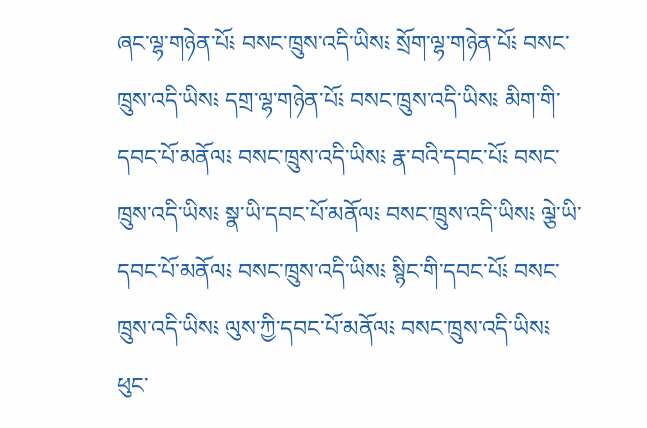ཞང་ལྷ་གཉེན་པོ༴ བསང་ཁྲུས་འདི་ཡིས༴ སྲོག་ལྷ་གཉེན་པོ༴ བསང་ཁྲུས་འདི་ཡིས༴ དགྲ་ལྷ་གཉེན་པོ༴ བསང་ཁྲུས་འདི་ཡིས༴ མིག་གི་དབང་པོ་མནོལ༴ བསང་ཁྲུས་འདི་ཡིས༴ རྣ་བའི་དབང་པོ༴ བསང་ཁྲུས་འདི་ཡིས༴ སྣ་ཡི་དབང་པོ་མནོལ༴ བསང་ཁྲུས་འདི་ཡིས༴ ལྕེ་ཡི་དབང་པོ་མནོལ༴ བསང་ཁྲུས་འདི་ཡིས༴ སྙིང་གི་དབང་པོ༴ བསང་ཁྲུས་འདི་ཡིས༴ ལུས་ཀྱི་དབང་པོ་མནོལ༴ བསང་ཁྲུས་འདི་ཡིས༴ ཕུང་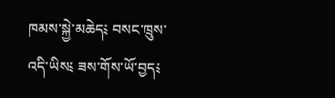ཁམས་སྐྱེ་མཆེད༴ བསང་ཁྲུས་འདི་ཡིས༴ ཟས་གོས་ཡོ་བྱད༴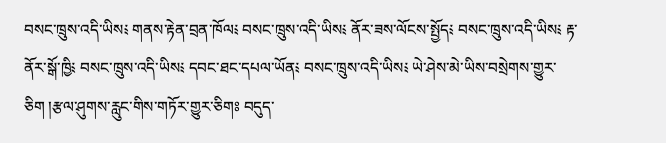བསང་ཁྲུས་འདི་ཡིས༴ གནས་རྟེན་བྲན་ཁོལ༴ བསང་ཁྲུས་འདི་ཡིས༴ ནོར་ཟས་ལོངས་སྤྱོད༴ བསང་ཁྲུས་འདི་ཡིས༴ རྟ་ནོར་སྒོ་ཁྱི༴ བསང་ཁྲུས་འདི་ཡིས༴ དབང་ཐང་དཔལ་ཡོན༴ བསང་ཁྲུས་འདི་ཡིས༴ ཡེ་ཤེས་མེ་ཡིས་བསྲེགས་གྱུར་ཅིག །རྩལ་ཤུགས་རླུང་གིས་གཏོར་གྱུར་ཅིགཿ བདུད་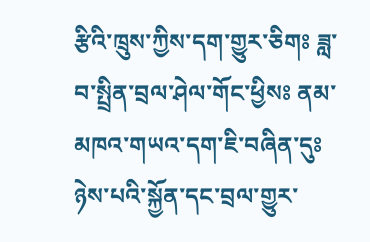རྩིའི་ཁྲུས་ཀྱིས་དག་གྱུར་ཅིགཿ ཟླ་བ་སྤྲིན་བྲལ་ཤེལ་གོང་ཕྱིསཿ ནམ་མཁའ་གཡའ་དག་ཇི་བཞིན་དུཿ ཉེས་པའི་སྐྱོན་དང་བྲལ་གྱུར་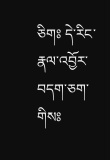ཅིགཿ དེ་རིང་རྣལ་འབྱོར་བདག་ཅག་གིསཿ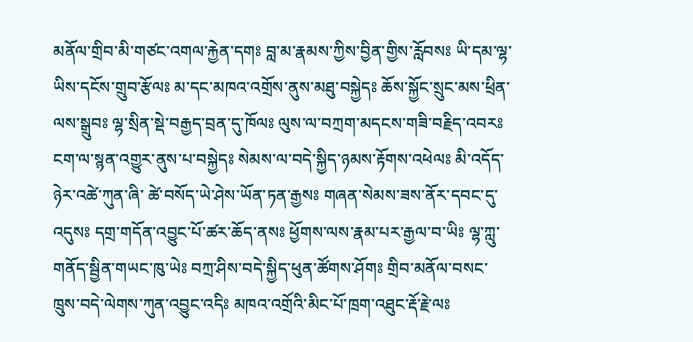མནོལ་གྲིབ་མི་གཙང་འགལ་རྐྱེན་དགཿ བླ་མ་རྣམས་ཀྱིས་བྱིན་གྱིས་རློབསཿ ཡི་དམ་ལྷ་ཡིས་དངོས་གྲུབ་རྩོལཿ མ་དང་མཁའ་འགྲོས་ནུས་མཐུ་བསྐྱེདཿ ཆོས་སྐྱོང་སྲུང་མས་ཕྲིན་ལས་སྒྲུབཿ ལྷ་སྲིན་སྡེ་བརྒྱད་བྲན་དུ་ཁོལཿ ལུས་ལ་བཀྲག་མདངས་གཟི་བརྗིད་འབརཿ ངག་ལ་སྙན་འགྱུར་ནུས་པ་བསྐྱེདཿ སེམས་ལ་བདེ་སྐྱིད་ཉམས་རྟོགས་འཕེལཿ མི་འདོད་ཉེར་འཚེ་ཀུན་ཞི་ ཚེ་བསོད་ཡེ་ཤེས་ཡོན་ཏན་རྒྱསཿ གཞན་སེམས་ཟས་ནོར་དབང་དུ་འདུསཿ དགྲ་གདོན་འབྱུང་པོ་ཚར་ཆོད་ནསཿ ཕྱོགས་ལས་རྣམ་པར་རྒྱལ་བ་ཡིཿ ལྷ་ཀླུ་གནོད་སྦྱིན་གཡང་ཁུ་ཡེཿ བཀྲ་ཤིས་བདེ་སྐྱིད་ཕུན་ཚོགས་ཤོགཿ གྲིབ་མནོལ་བསང་ཁྲུས་བདེ་ལེགས་ཀུན་འབྱུང་འདིཿ མཁའ་འགྲོའི་མིང་པོ་ཁྲག་འཐུང་རྡོ་རྗེ་ལཿ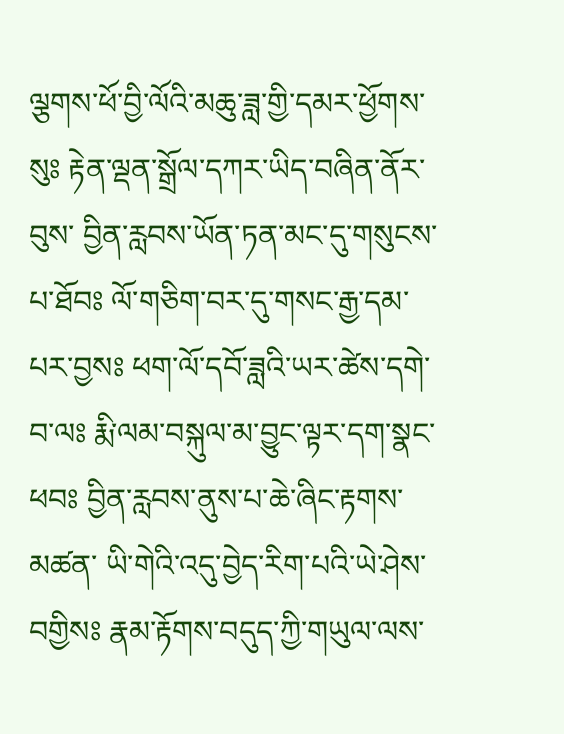ལྕགས་ཕོ་བྱི་ལོའི་མཆུ་ཟླ་གྱི་དམར་ཕྱོགས་སུཿ རྟེན་ལྡན་སྒྲོལ་དཀར་ཡིད་བཞིན་ནོར་བུས་ བྱིན་རླབས་ཡོན་ཏན་མང་དུ་གསུངས་པ་ཐོབཿ ལོ་གཅིག་བར་དུ་གསང་རྒྱ་དམ་པར་བྱསཿ ཕག་ལོ་དབོ་ཟླའི་ཡར་ཚེས་དགེ་བ་ལཿ རྨི་ལམ་བསྐུལ་མ་བྱུང་ལྟར་དག་སྣང་ཕབཿ བྱིན་རླབས་ནུས་པ་ཆེ་ཞིང་རྟགས་མཚན་ ཡི་གེའི་འདུ་བྱེད་རིག་པའི་ཡེ་ཤེས་བགྱིསཿ རྣམ་རྟོགས་བདུད་ཀྱི་གཡུལ་ལས་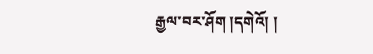རྒྱལ་བར་ཤོག །དགེའོ། །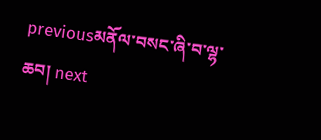previousམནོལ་བསང་ཞི་བ་ལྷ་ཆབ། next